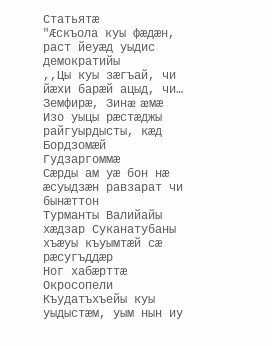Статьятæ
"Æскъола куы фæдæн, раст йеуæд уыдис демократийы
,,Цы куы зæгъай, чи йæхи барæй ацыд, чи…
Земфирæ, Зинæ æмæ Изо уыцы рæстæджы райгуырдысты, кæд Бордзомæй
Гудзаргоммæ
Сæрды ам уæ бон нæ æсуыдзæн равзарат чи бынæттон
Турманты Валийайы хæдзар Суканатубаны хъæуы къуымтæй сæ рæсугъддæр
Ног хабæрттæ
Окросопели
Къудатъхъейы куы уыдыстæм, уым нын иу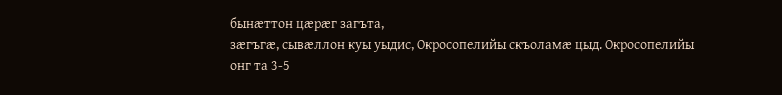бынæттон цæрæг загъта,
зæгъгæ, сывæллон куы уыдис, Окросопелийы скъоламæ цыд. Окросопелийы
онг та 3-5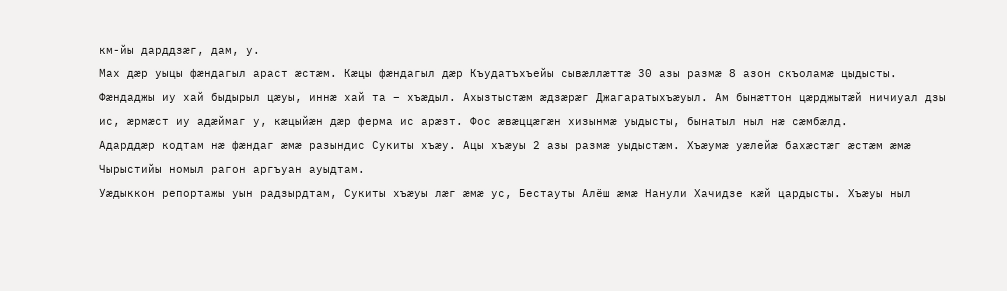км-йы дарддзæг, дам, у.
Мах дæр уыцы фæндагыл араст æстæм. Кæцы фæндагыл дæр Къудатъхъейы сывæллæттæ 30 азы размæ 8 азон скъоламæ цыдысты.
Фæндаджы иу хай быдырыл цæуы, иннæ хай та – хъæдыл. Ахызтыстæм æдзæрæг Джагаратыхъæуыл. Ам бынæттон цæрджытæй ничиуал дзы ис, æрмæст иу адæймаг у, кæцыйæн дæр ферма ис арæзт. Фос æвæццæгæн хизынмæ уыдысты, бынатыл ныл нæ сæмбæлд.
Адарддæр кодтам нæ фæндаг æмæ разындис Сукиты хъæу. Ацы хъæуы 2 азы размæ уыдыстæм. Хъæумæ уæлейæ бахæстæг æстæм æмæ Чырыстийы номыл рагон аргъуан ауыдтам.
Уæдыккон репортажы уын радзырдтам, Сукиты хъæуы лæг æмæ ус, Бестауты Алёш æмæ Нанули Хачидзе кæй цардысты. Хъæуы ныл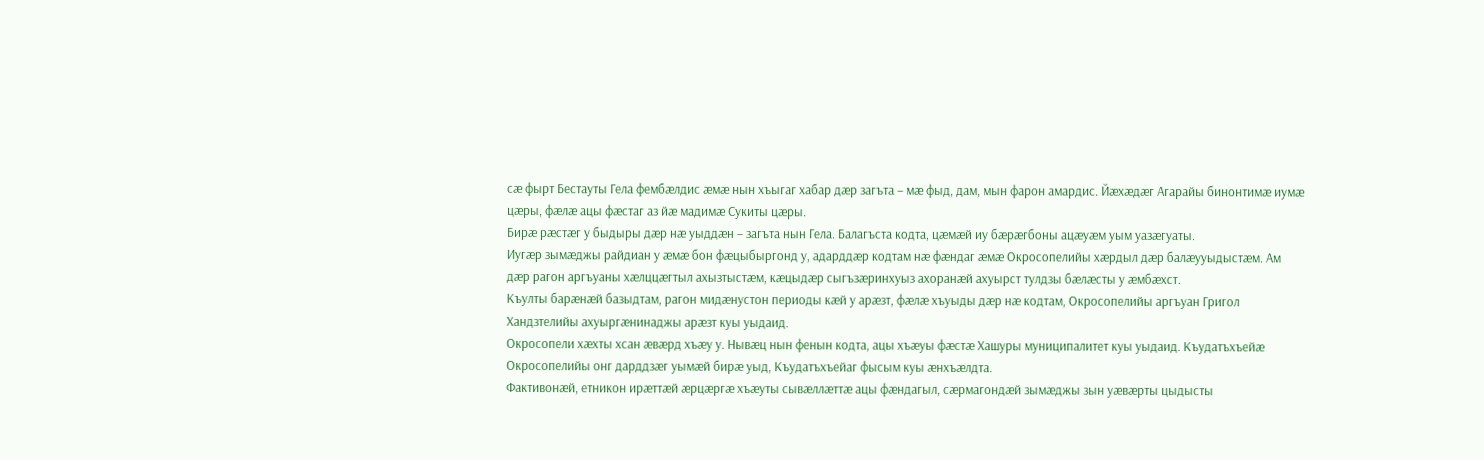сæ фырт Бестауты Гела фембæлдис æмæ нын хъыгаг хабар дæр загъта – мæ фыд, дам, мын фарон амардис. Йæхæдæг Агарайы бинонтимæ иумæ цæры, фæлæ ацы фæстаг аз йæ мадимæ Сукиты цæры.
Бирæ рæстæг у быдыры дæр нæ уыддæн – загъта нын Гела. Балагъста кодта, цæмæй иу бæрæгбоны ацæуæм уым уазæгуаты.
Иугæр зымæджы райдиан у æмæ бон фæцыбыргонд у, адарддæр кодтам нæ фæндаг æмæ Окросопелийы хæрдыл дæр балæууыдыстæм. Ам дæр рагон аргъуаны хæлццæгтыл ахызтыстæм, кæцыдæр сыгъзæринхуыз ахоранæй ахуырст тулдзы бæлæсты у æмбæхст.
Къулты барæнæй базыдтам, рагон мидæнустон периоды кæй у арæзт, фæлæ хъуыды дæр нæ кодтам, Окросопелийы аргъуан Григол Хандзтелийы ахуыргæнинаджы арæзт куы уыдаид.
Окросопели хæхты хсан æвæрд хъæу у. Нывæц нын фенын кодта, ацы хъæуы фæстæ Хашуры муниципалитет куы уыдаид. Къудатъхъейæ Окросопелийы онг дарддзæг уымæй бирæ уыд, Къудатъхъейаг фысым куы æнхъæлдта.
Фактивонæй, етникон ирæттæй æрцæргæ хъæуты сывæллæттæ ацы фæндагыл, сæрмагондæй зымæджы зын уæвæрты цыдысты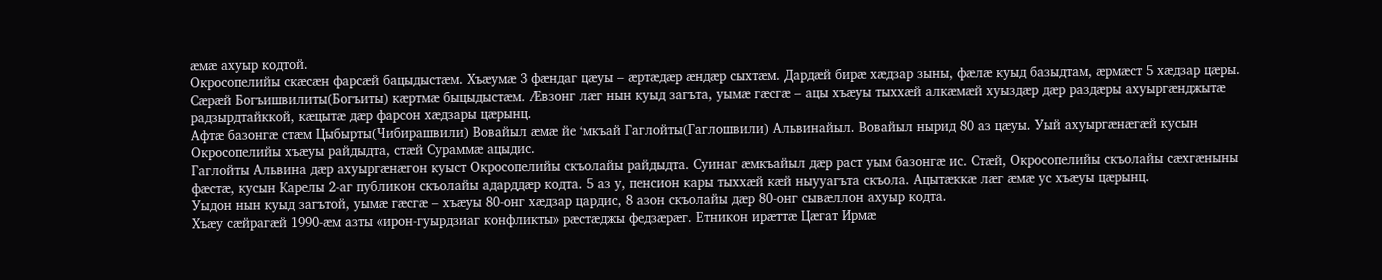æмæ ахуыр кодтой.
Окросопелийы скæсæн фарсæй бацыдыстæм. Хъæумæ 3 фæндаг цæуы – æртæдæр æндæр сыхтæм. Дардæй бирæ хæдзар зыны, фæлæ куыд базыдтам, æрмæст 5 хæдзар цæры.
Сæрæй Богъишвилиты(Богъиты) кæртмæ быцыдыстæм. Æвзонг лæг нын куыд загъта, уымæ гæсгæ – ацы хъæуы тыххæй алкæмæй хуыздæр дæр раздæры ахуыргæнджытæ радзырдтайккой, кæцытæ дæр фарсон хæдзары цæрынц.
Афтæ базонгæ стæм Цыбырты(Чибирашвили) Вовайыл æмæ йе ‘мкъай Гаглойты(Гаглошвили) Альвинайыл. Вовайыл нырид 80 аз цæуы. Уый ахуыргæнæгæй кусын Окросопелийы хъæуы райдыдта, стæй Сураммæ ацыдис.
Гаглойты Альвина дæр ахуыргæнæгон куыст Окросопелийы скъолайы райдыдта. Суинаг æмкъайыл дæр раст уым базонгæ ис. Стæй, Окросопелийы скъолайы сæхгæныны фæстæ, кусын Карелы 2-аг публикон скъолайы адарддæр кодта. 5 аз у, пенсион кары тыххæй кæй ныууагъта скъола. Ацытæккæ лæг æмæ ус хъæуы цæрынц.
Уыдон нын куыд загътой, уымæ гæсгæ – хъæуы 80-онг хæдзар цардис, 8 азон скъолайы дæр 80-онг сывæллон ахуыр кодта.
Хъæу сæйрагæй 1990-æм азты «ирон-гуырдзиаг конфликты» рæстæджы федзæрæг. Етникон ирæттæ Цæгат Ирмæ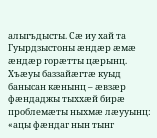алыгъдысты. Сæ иу хай та Гуырдзыстоны æндæр æмæ æндæр горæтты цæрынц.
Хъæуы баззайæгтæ куыд банысан кæнынц – æвзæр фæндаджы тыххæй бирæ проблемæты ныхмæ лæууынц:
«ацы фæндаг нын тынг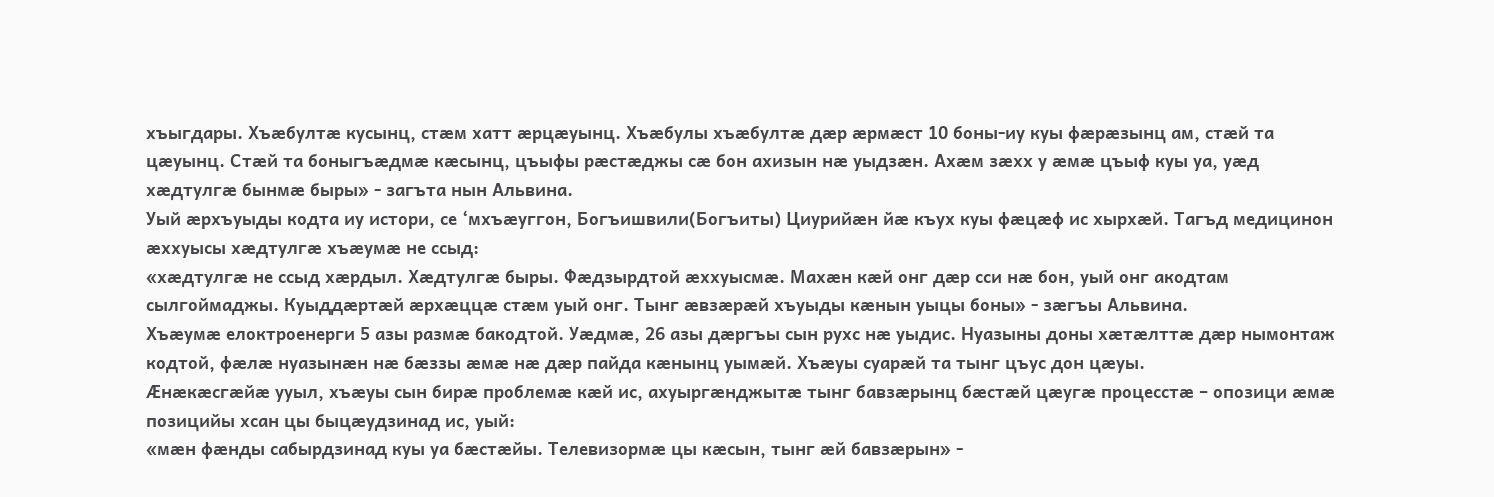хъыгдары. Хъæбултæ кусынц, стæм хатт æрцæуынц. Хъæбулы хъæбултæ дæр æрмæст 10 боны-иу куы фæрæзынц ам, стæй та цæуынц. Стæй та боныгъæдмæ кæсынц, цъыфы рæстæджы сæ бон ахизын нæ уыдзæн. Ахæм зæхх у æмæ цъыф куы уа, уæд хæдтулгæ бынмæ быры» - загъта нын Альвина.
Уый æрхъуыды кодта иу истори, се ‘мхъæуггон, Богъишвили(Богъиты) Циурийæн йæ къух куы фæцæф ис хырхæй. Тагъд медицинон æххуысы хæдтулгæ хъæумæ не ссыд:
«хæдтулгæ не ссыд хæрдыл. Хæдтулгæ быры. Фæдзырдтой æххуысмæ. Махæн кæй онг дæр сси нæ бон, уый онг акодтам сылгоймаджы. Куыддæртæй æрхæццæ стæм уый онг. Тынг æвзæрæй хъуыды кæнын уыцы боны» - зæгъы Альвина.
Хъæумæ елоктроенерги 5 азы размæ бакодтой. Уæдмæ, 26 азы дæргъы сын рухс нæ уыдис. Нуазыны доны хæтæлттæ дæр нымонтаж кодтой, фæлæ нуазынæн нæ бæззы æмæ нæ дæр пайда кæнынц уымæй. Хъæуы суарæй та тынг цъус дон цæуы.
Æнæкæсгæйæ ууыл, хъæуы сын бирæ проблемæ кæй ис, ахуыргæнджытæ тынг бавзæрынц бæстæй цæугæ процесстæ – опозици æмæ позицийы хсан цы быцæудзинад ис, уый:
«мæн фæнды сабырдзинад куы уа бæстæйы. Телевизормæ цы кæсын, тынг æй бавзæрын» -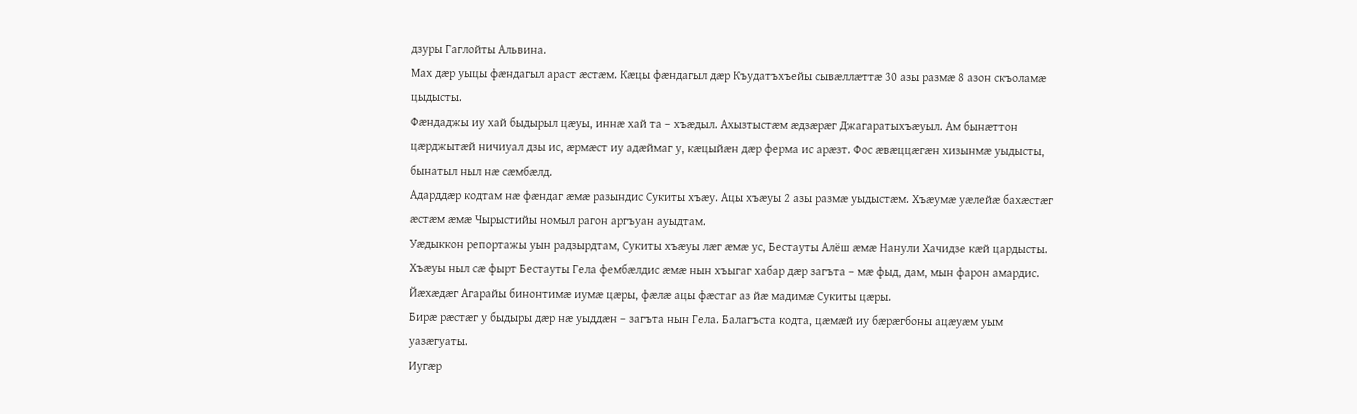дзуры Гаглойты Альвина.
Мах дæр уыцы фæндагыл араст æстæм. Кæцы фæндагыл дæр Къудатъхъейы сывæллæттæ 30 азы размæ 8 азон скъоламæ цыдысты.
Фæндаджы иу хай быдырыл цæуы, иннæ хай та – хъæдыл. Ахызтыстæм æдзæрæг Джагаратыхъæуыл. Ам бынæттон цæрджытæй ничиуал дзы ис, æрмæст иу адæймаг у, кæцыйæн дæр ферма ис арæзт. Фос æвæццæгæн хизынмæ уыдысты, бынатыл ныл нæ сæмбæлд.
Адарддæр кодтам нæ фæндаг æмæ разындис Сукиты хъæу. Ацы хъæуы 2 азы размæ уыдыстæм. Хъæумæ уæлейæ бахæстæг æстæм æмæ Чырыстийы номыл рагон аргъуан ауыдтам.
Уæдыккон репортажы уын радзырдтам, Сукиты хъæуы лæг æмæ ус, Бестауты Алёш æмæ Нанули Хачидзе кæй цардысты. Хъæуы ныл сæ фырт Бестауты Гела фембæлдис æмæ нын хъыгаг хабар дæр загъта – мæ фыд, дам, мын фарон амардис. Йæхæдæг Агарайы бинонтимæ иумæ цæры, фæлæ ацы фæстаг аз йæ мадимæ Сукиты цæры.
Бирæ рæстæг у быдыры дæр нæ уыддæн – загъта нын Гела. Балагъста кодта, цæмæй иу бæрæгбоны ацæуæм уым уазæгуаты.
Иугæр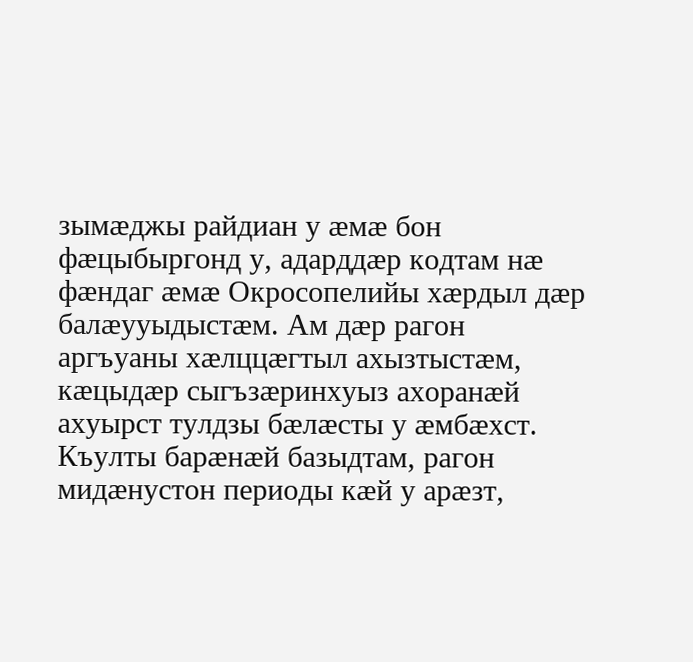зымæджы райдиан у æмæ бон фæцыбыргонд у, адарддæр кодтам нæ фæндаг æмæ Окросопелийы хæрдыл дæр балæууыдыстæм. Ам дæр рагон аргъуаны хæлццæгтыл ахызтыстæм, кæцыдæр сыгъзæринхуыз ахоранæй ахуырст тулдзы бæлæсты у æмбæхст.
Къулты барæнæй базыдтам, рагон мидæнустон периоды кæй у арæзт,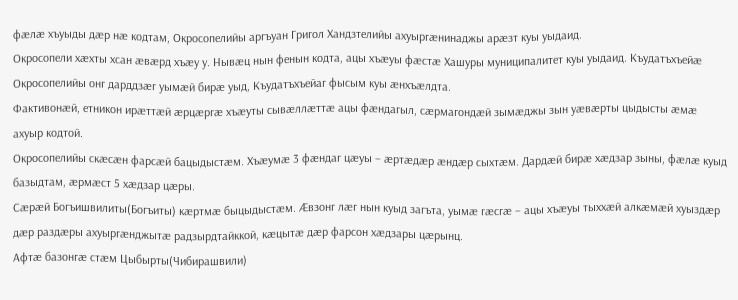фæлæ хъуыды дæр нæ кодтам, Окросопелийы аргъуан Григол Хандзтелийы ахуыргæнинаджы арæзт куы уыдаид.
Окросопели хæхты хсан æвæрд хъæу у. Нывæц нын фенын кодта, ацы хъæуы фæстæ Хашуры муниципалитет куы уыдаид. Къудатъхъейæ Окросопелийы онг дарддзæг уымæй бирæ уыд, Къудатъхъейаг фысым куы æнхъæлдта.
Фактивонæй, етникон ирæттæй æрцæргæ хъæуты сывæллæттæ ацы фæндагыл, сæрмагондæй зымæджы зын уæвæрты цыдысты æмæ ахуыр кодтой.
Окросопелийы скæсæн фарсæй бацыдыстæм. Хъæумæ 3 фæндаг цæуы – æртæдæр æндæр сыхтæм. Дардæй бирæ хæдзар зыны, фæлæ куыд базыдтам, æрмæст 5 хæдзар цæры.
Сæрæй Богъишвилиты(Богъиты) кæртмæ быцыдыстæм. Æвзонг лæг нын куыд загъта, уымæ гæсгæ – ацы хъæуы тыххæй алкæмæй хуыздæр дæр раздæры ахуыргæнджытæ радзырдтайккой, кæцытæ дæр фарсон хæдзары цæрынц.
Афтæ базонгæ стæм Цыбырты(Чибирашвили)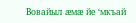Вовайыл æмæ йе ‘мкъай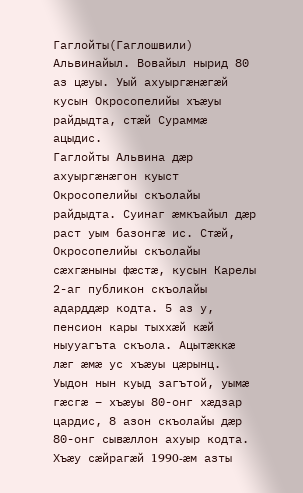Гаглойты(Гаглошвили) Альвинайыл. Вовайыл нырид 80 аз цæуы. Уый ахуыргæнæгæй кусын Окросопелийы хъæуы райдыдта, стæй Сураммæ ацыдис.
Гаглойты Альвина дæр ахуыргæнæгон куыст Окросопелийы скъолайы райдыдта. Суинаг æмкъайыл дæр раст уым базонгæ ис. Стæй, Окросопелийы скъолайы сæхгæныны фæстæ, кусын Карелы 2-аг публикон скъолайы адарддæр кодта. 5 аз у, пенсион кары тыххæй кæй ныууагъта скъола. Ацытæккæ лæг æмæ ус хъæуы цæрынц.
Уыдон нын куыд загътой, уымæ гæсгæ – хъæуы 80-онг хæдзар цардис, 8 азон скъолайы дæр 80-онг сывæллон ахуыр кодта.
Хъæу сæйрагæй 1990-æм азты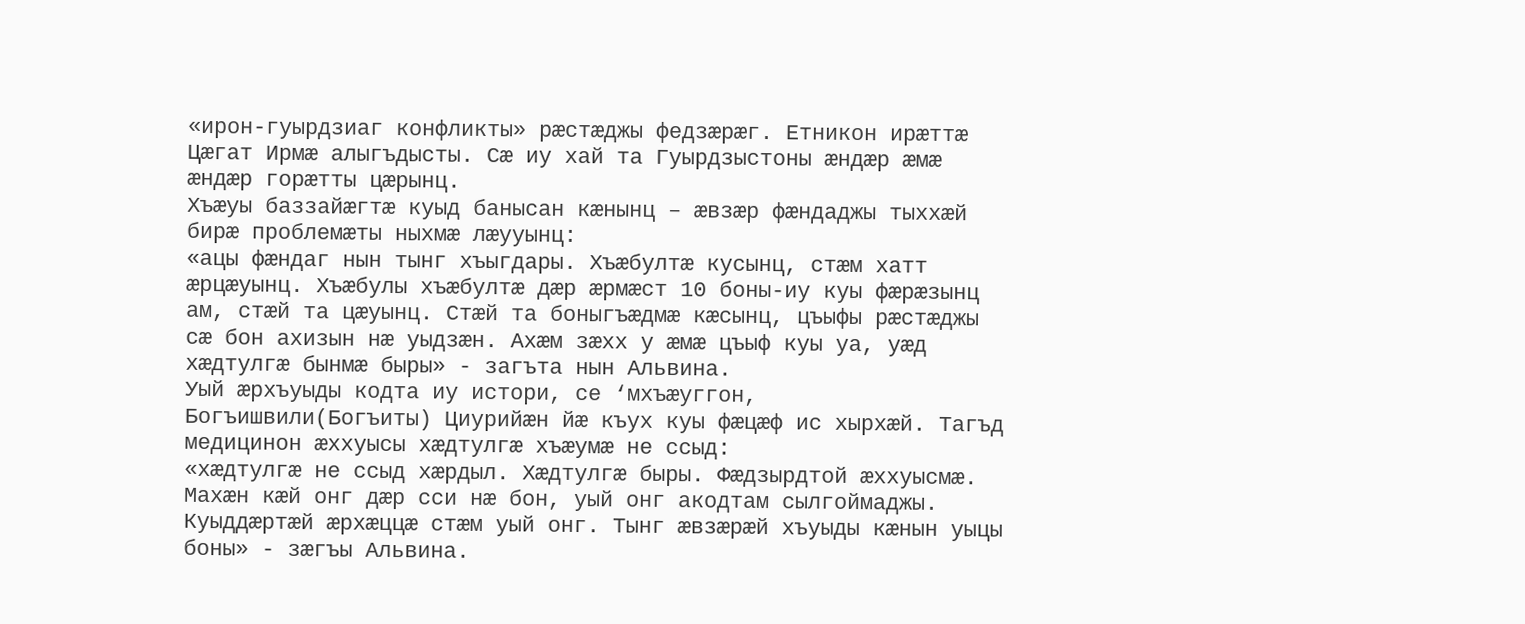«ирон-гуырдзиаг конфликты» рæстæджы федзæрæг. Етникон ирæттæ Цæгат Ирмæ алыгъдысты. Сæ иу хай та Гуырдзыстоны æндæр æмæ æндæр горæтты цæрынц.
Хъæуы баззайæгтæ куыд банысан кæнынц – æвзæр фæндаджы тыххæй бирæ проблемæты ныхмæ лæууынц:
«ацы фæндаг нын тынг хъыгдары. Хъæбултæ кусынц, стæм хатт æрцæуынц. Хъæбулы хъæбултæ дæр æрмæст 10 боны-иу куы фæрæзынц ам, стæй та цæуынц. Стæй та боныгъæдмæ кæсынц, цъыфы рæстæджы сæ бон ахизын нæ уыдзæн. Ахæм зæхх у æмæ цъыф куы уа, уæд хæдтулгæ бынмæ быры» - загъта нын Альвина.
Уый æрхъуыды кодта иу истори, се ‘мхъæуггон, Богъишвили(Богъиты) Циурийæн йæ къух куы фæцæф ис хырхæй. Тагъд медицинон æххуысы хæдтулгæ хъæумæ не ссыд:
«хæдтулгæ не ссыд хæрдыл. Хæдтулгæ быры. Фæдзырдтой æххуысмæ. Махæн кæй онг дæр сси нæ бон, уый онг акодтам сылгоймаджы. Куыддæртæй æрхæццæ стæм уый онг. Тынг æвзæрæй хъуыды кæнын уыцы боны» - зæгъы Альвина.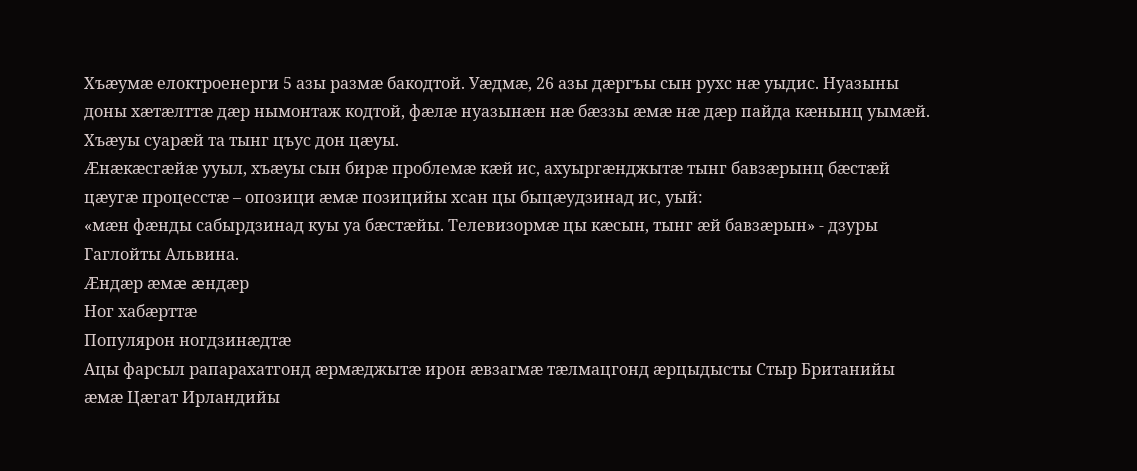Хъæумæ елоктроенерги 5 азы размæ бакодтой. Уæдмæ, 26 азы дæргъы сын рухс нæ уыдис. Нуазыны доны хæтæлттæ дæр нымонтаж кодтой, фæлæ нуазынæн нæ бæззы æмæ нæ дæр пайда кæнынц уымæй. Хъæуы суарæй та тынг цъус дон цæуы.
Æнæкæсгæйæ ууыл, хъæуы сын бирæ проблемæ кæй ис, ахуыргæнджытæ тынг бавзæрынц бæстæй цæугæ процесстæ – опозици æмæ позицийы хсан цы быцæудзинад ис, уый:
«мæн фæнды сабырдзинад куы уа бæстæйы. Телевизормæ цы кæсын, тынг æй бавзæрын» - дзуры Гаглойты Альвина.
Æндæр æмæ æндæр
Ног хабæрттæ
Популярон ногдзинæдтæ
Ацы фарсыл рапарахатгонд æрмæджытæ ирон æвзагмæ тæлмацгонд æрцыдысты Стыр Британийы æмæ Цæгат Ирландийы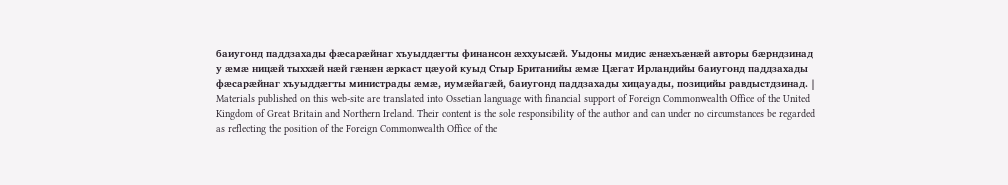баиугонд паддзахады фæсарæйнаг хъуыддæгты финансон æххуысæй. Уыдоны мидис æнæхъæнæй авторы бæрндзинад у æмæ ницæй тыххæй нæй гæнæн æркаст цæуой куыд Стыр Британийы æмæ Цæгат Ирландийы баиугонд паддзахады фæсарæйнаг хъуыддæгты министрады æмæ, иумæйагæй, баиугонд паддзахады хицауады, позицийы равдыстдзинад. |
Materials published on this web-site are translated into Ossetian language with financial support of Foreign Commonwealth Office of the United Kingdom of Great Britain and Northern Ireland. Their content is the sole responsibility of the author and can under no circumstances be regarded as reflecting the position of the Foreign Commonwealth Office of the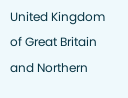United Kingdom of Great Britain and Northern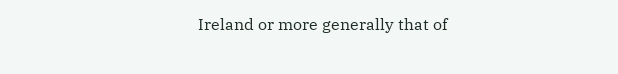Ireland or more generally that of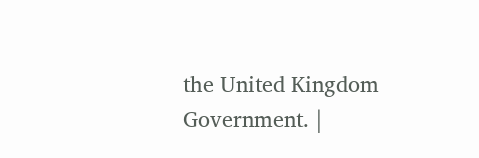the United Kingdom Government. |